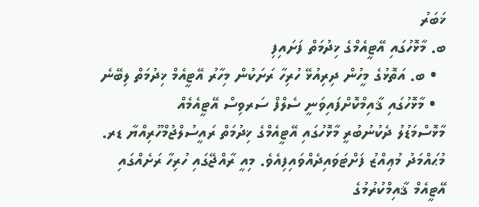ޚަބަރު
ބ. މާޅޮހުގައި އޭޓީއެމްގެ ޚިދުމަތް ފަށައިފި
  • ބ. އަތޮޅުގެ މީހުން ދިރިއުޅޭ ހުރިހާ ރަށަކުން މިހާރު އޭޓީއެމް ޚިދުމަތް ލިބޭނެ
  • މާޅޮހުގައި ޤާއިމްކޮށްފައިވަނީ ސެލްފް ސަރވިސް އޭޓީއެމެއް
މާޅޮސްމަޑުލު ދެކުނުބުރީ މާޅޮހުގައި އޭޓީއެމްގެ ޚިދުމަތް ރައީސުލްޖުމްހޫރިއްޔާ ޑރ. މުޙައްމަދު މުޢިއްޒު ފަށްޓަވައިދެއްވައިފިއެވެ. މިއީ ރާއްޖޭގައި ހުރިހާ ރަށެއްގައި އޭޓީއެމް ޤާއިމްކުރުމުގެ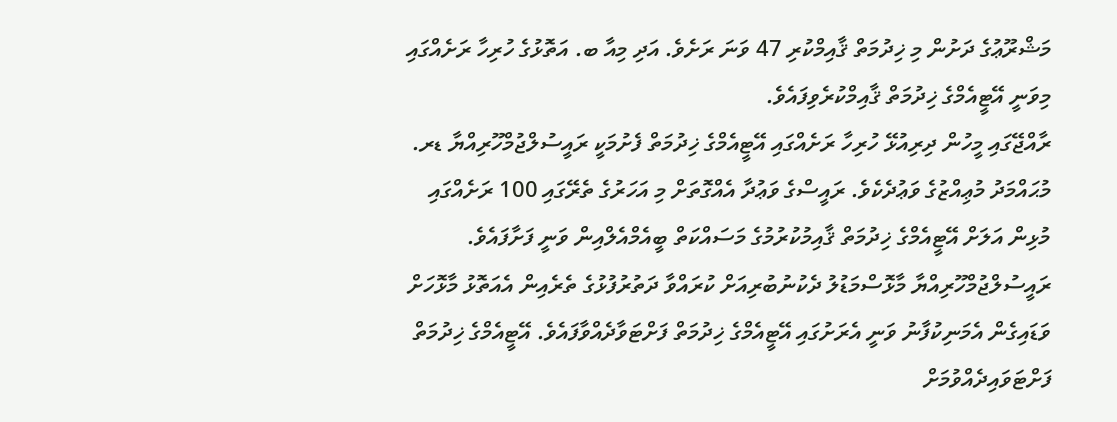މަޝްރޫޢުގެ ދަށުން މި ޚިދުމަތް ޤާއިމްކުރި 47 ވަނަ ރަށެވެ. އަދި މިއާ ބ. އަތޮޅުގެ ހުރިހާ ރަށެއްގައި މިވަނީ އޭޓީއެމްގެ ޚިދުމަތް ޤާއިމްކުރެވިފައެވެ.
ރާއްޖޭގައި މީހުން ދިރިއުޅޭ ހުރިހާ ރަށެއްގައި އޭޓީއެމްގެ ޚިދުމަތް ފެށުމަކީ ރައީސުލްޖުމްހޫރިއްޔާ ޑރ. މުޙައްމަދު މުޢިއްޒުގެ ވަޢުދެކެވެ. ރައީސްގެ ވަޢުދާ އެއްގޮތަށް މި އަހަރުގެ ތެރޭގައި 100 ރަށެއްގައި މުޅިން އަލަށް އޭޓީއެމްގެ ޚިދުމަތް ޤާއިމުކުރުމުގެ މަސައްކަތް ބީއެމްއެލްއިން ވަނީ ފަށާފައެވެ.
ރައީސުލްޖުމްހޫރިއްޔާ މާޅޮސްމަޑުލު ދެކުނުބުރިއަށް ކުރައްވާ ދަތުރުފުޅުގެ ތެރެއިން އެއަތޮޅު މާޅޮހަށް ވަޑައިގެން އެމަނިކުފާނު ވަނީ އެރަށުގައި އޭޓީއެމްގެ ޚިދުމަތް ފަށްޓަވާދެއްވާފައެވެ. އޭޓީއެމްގެ ޚިދުމަތް ފަށްޓަވައިދެއްވުމަށް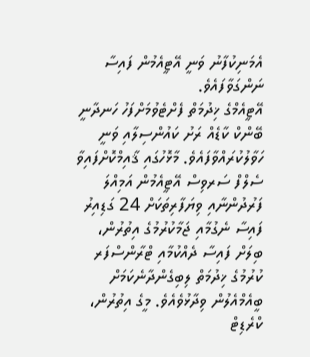އެމަނިކުފާނު ވަނީ އޭޓީއެމުން ފައިސާ ނަންގަވާފައެވެ.
އޭޓީއެމްގެ ޚިދުމަތް ފެށްޓެވުމަށްފަހު ހަނދާނީ ބޭންކް ކާޑެއް ރަށު ކައުންސިލާއި ވަނީ ހަވާލުކުރައްވާފައެވެ. މާޅޮހުގައި ޤާއިމްކޮށްފައިވާ ސެލްފް ސަރވިސް އޭޓީއެމުން އަމިއްލަ ފަރުދުންނާއި ވިޔަފާރިތަކަށް 24 ގަޑިއިރު ފައިސާ ނެގުމާއި ޖަމާކުރުމުގެ އިތުރުން، ބިލަށް ފައިސާ ދެއްކުމާއި ޓްރާންސްފަރ ކުރުމުގެ ޚިދުމަތް ލިބިގެންދާނެކަމަށް ބީއެމްއެލުން ވިދާޅުވެއެވެ. މީގެ އިތުރުން، ކްރެޑިޓް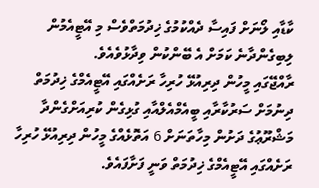ކާޑާއި ލޯނަށް ފައިސާ ދެއްކުމުގެ ޚިދުމަތްވެސް މި އޭޓީއެމުން ލިބިގެންދާނެ ކަމަށް އެ ބޭންކުން ވިދާޅުވެއެވެ.
ރާއްޖޭގައި މީހުން ދިރިއުޅޭ ހުރިހާ ރަށެއްގައި އޭޓީއެމްގެ ޚިދުމަތް ދިނުމަށް ސަރުކާރާއި ބީއެމްއެލްއާއި ގުޅިގެން ކުރިއަށްގެންދާ މަޝްރޫޢުގެ ދަށުން މިހާތަނަށް 6 އަތޮޅެއްގެ މީހުން ދިރިއުޅޭ ހުރިހާ ރަށެއްގައި އޭޓީއެމްގެ ޚިދުމަތް ވަނީ ފަށާފައެވެ.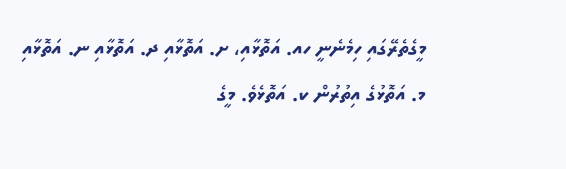މީގެތެރޭގައި ހިމެނެނީ ހއ. އަތޮޅާއި، ށ. އަތޮޅާއި ދ. އަތޮޅާއި ނ. އަތޮޅާއި މ. އަތޮޅުގެ އިތުރުން ކ. އަތޮޅެވެ. މީގެ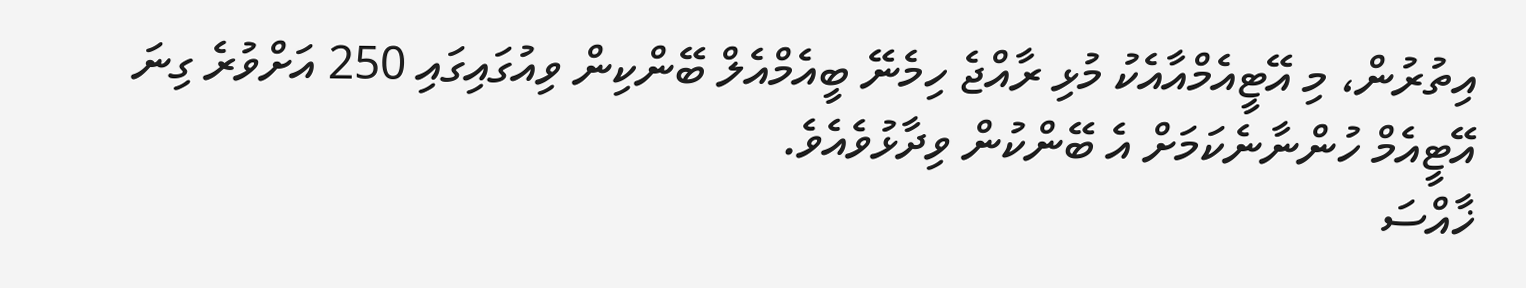އިތުރުން، މި އޭޓީއެމްއާއެކު މުޅި ރާއްޖެ ހިމެނޭ ބީއެމްއެލް ބޭންކިން ވިއުގައިގައި 250 އަށްވުރެ ގިނަ އޭޓީއެމް ހުންނާނެކަމަށް އެ ބޭންކުން ވިދާޅުވެއެވެ.
ޚާއްސަ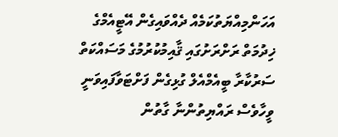އަހަންމިއްޔަތުކަމެއް ދެއްވައިގެން އޭޓީއެމްގެ ޚިދުމަތް ރަށްރަށުގައި ޤާއިމުކުރުމުގެ މަސައްކަތް ސަރުކާރާ ބީއެމްއެލް ގުޅިގެން ފަށްޓަވާފައިވަނީ ވީހާވެސް ރައްޔިތުންނާ ގާތުން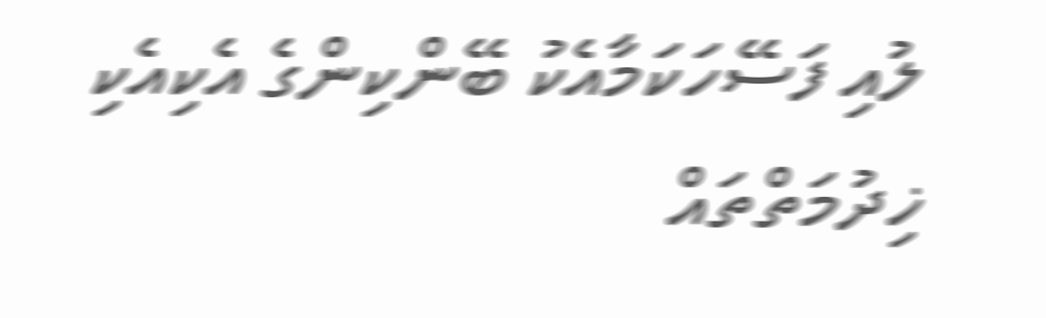ލުއި ފަސޭހަކަމާއެކު ބޭންކިންގެ އެކިއެކި ޚިދުމަތްތައް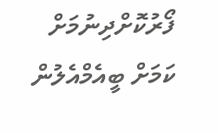ފޯރުކޮށްދިނުމަށް ކަމަށް ބީއެމްއެލުން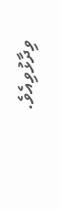ވިދާޅުވިއެވެ.